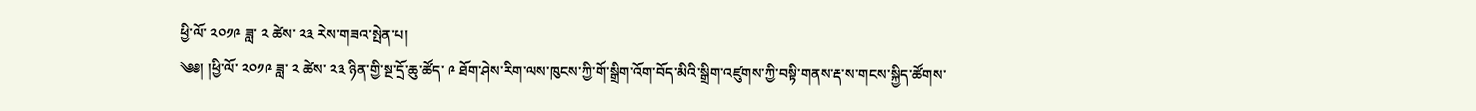ཕྱི་ལོ་ ༢༠༡༩ ཟླ་ ༢ ཚེས་ ༢༣ རེས་གཟའ་སྤེན་པ།
༄༅། །ཕྱི་ལོ་ ༢༠༡༩ ཟླ་ ༢ ཚེས་ ༢༣ ཉིན་གྱི་སྔ་དྲོ་ཆུ་ཚོད་ ༩ ཐོག་ཤེས་རིག་ལས་ཁུངས་ཀྱི་གོ་སྒྲིག་འོག་བོད་མིའི་སྒྲིག་འཛུགས་ཀྱི་བསྟི་གནས་རྡ་ས་གངས་སྐྱིད་ཚོགས་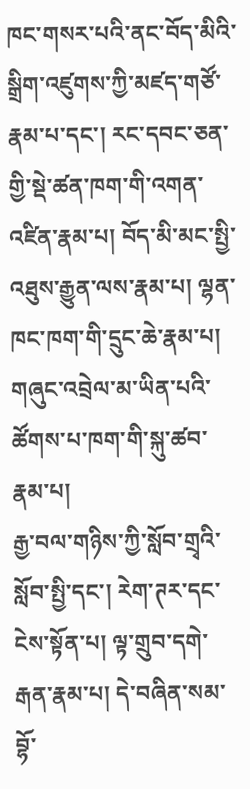ཁང་གསར་པའི་ནང་བོད་མིའི་སྒྲིག་འཛུགས་ཀྱི་མཛད་གཙོ་རྣམ་པ་དང་། རང་དབང་ཅན་གྱི་སྡེ་ཚན་ཁག་གི་འགན་འཛིན་རྣམ་པ། བོད་མི་མང་སྤྱི་འཐུས་རྒྱུན་ལས་རྣམ་པ། ལྷན་ཁང་ཁག་གི་དྲུང་ཆེ་རྣམ་པ། གཞུང་འབྲེལ་མ་ཡིན་པའི་ཚོགས་པ་ཁག་གི་སྐུ་ཚབ་རྣམ་པ།
རྒྱ་བལ་གཉིས་ཀྱི་སློབ་གྲྭའི་སློབ་སྤྱི་དང་། རེག་ཊར་དང་ངེས་སྟོན་པ། ལྟ་གྲུབ་དགེ་རྒན་རྣམ་པ། དེ་བཞིན་སམ་བྷོ་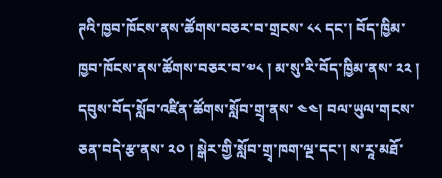ཊའི་ཁྱབ་ཁོངས་ནས་ཚོགས་བཅར་བ་གྲངས་ ༨༨ དང་། བོད་ཁྱིམ་ཁྱབ་ཁོངས་ནས་ཚོགས་བཅར་བ་༧༨ ། མ་སུ་རི་བོད་ཁྱིམ་ནས་ ༢༢ ། དབུས་བོད་སློབ་འཛིན་ཚོགས་སློབ་གྲྭ་ནས་ ༤༤། བལ་ཡུལ་གངས་ཅན་བདེ་རྩ་ནས་ ༢༠ ། སྒེར་གྱི་སློབ་གྲྭ་ཁག་ལྔ་དང་། ས་རཱ་མཐོ་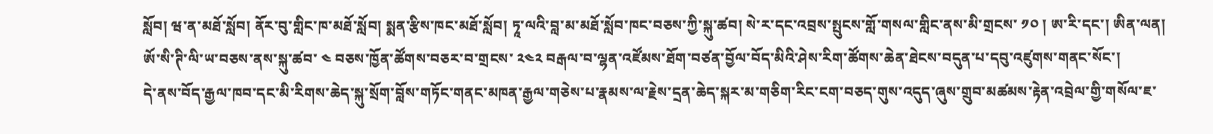སློབ། ཝ་ན་མཐོ་སློབ། ནོར་བུ་གླིང་ཁ་མཐོ་སློབ། སྨན་རྩིས་ཁང་མཐོ་སློབ། ཏཱ་ལའི་བླ་མ་མཐོ་སློབ་ཁང་བཅས་ཀྱི་སྐུ་ཚབ། སེ་ར་དང་འབྲས་སྤུངས་གློ་གསལ་གླིང་ནས་མི་གྲངས་ ༡༠ ། ཨ་རི་དང་། ཨིན་ལན། ཨོ་སི་ཊི་ལི་ཡ་བཅས་ནས་སྐུ་ཚབ་ ༤ བཅས་ཁྱོན་ཚོགས་བཅར་བ་གྲངས་ ༢༤༢ བརྒལ་བ་ལྷན་འཛོམས་ཐོག་བཙན་བྱོལ་བོད་མིའི་ཤེས་རིག་ཚོགས་ཆེན་ཐེངས་བདུན་པ་དབུ་འཛུགས་གནང་སོང་།
དེ་ནས་བོད་རྒྱལ་ཁབ་དང་མི་རིགས་ཆེད་སྐུ་སྲོག་བློས་གཏོང་གནང་མཁན་རྒྱལ་གཅེས་པ་རྣམས་ལ་རྗེས་དྲན་ཆེད་སྐར་མ་གཅིག་རིང་ངག་བཅད་གུས་འདུད་ཞུས་གྲུབ་མཚམས་རྟེན་འབྲེལ་གྱི་གསོལ་ཇ་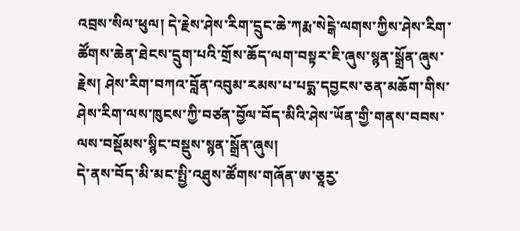འབྲས་སིལ་ཕུལ། དེ་རྗེས་ཤེས་རིག་དྲུང་ཆེ་ཀརྨ་སེངྒེ་ལགས་ཀྱིས་ཤེས་རིག་ཚོགས་ཆེན་ཐེངས་དྲུག་པའི་གྲོས་ཆོད་ལག་བསྟར་ཇི་ཞུས་སྙན་སྒྲོན་ཞུས་རྗེས། ཤེས་རིག་བཀའ་བློན་འབུམ་རམས་པ་པདྨ་དབྱངས་ཅན་མཆོག་གིས་ཤེས་རིག་ལས་ཁུངས་ཀྱི་བཙན་བྱོལ་བོད་མིའི་ཤེས་ཡོན་གྱི་གནས་བབས་ལས་བསྡོམས་སྙིང་བསྡུས་སྙན་སྒྲོན་ཞུས།
དེ་ནས་བོད་མི་མང་སྤྱི་འཐུས་ཚོགས་གཞོན་ཨ་ཅཱརྱ་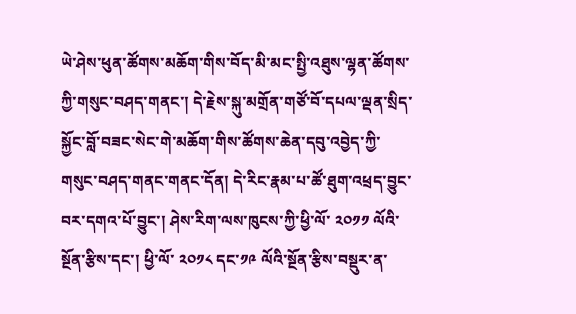ཡེ་ཤེས་ཕུན་ཚོགས་མཆོག་གིས་བོད་མི་མང་སྤྱི་འཐུས་ལྷན་ཚོགས་ཀྱི་གསུང་བཤད་གནང་། དེ་རྗེས་སྐུ་མགྲོན་གཙོ་བོ་དཔལ་ལྡན་སྲིད་སྐྱོང་བློ་བཟང་སེང་གེ་མཆོག་གིས་ཚོགས་ཆེན་དབུ་འབྱེད་ཀྱི་གསུང་བཤད་གནང་གནང་དོན། དེ་རིང་རྣམ་པ་ཚོ་ཐུག་འཕྲད་བྱུང་བར་དགའ་པོ་བྱུང་། ཤེས་རིག་ལས་ཁུངས་ཀྱི་ཕྱི་ལོ་ ༢༠༡༡ ལོའི་སྔོན་རྩིས་དང་། ཕྱི་ལོ་ ༢༠༡༨ དང་༡༩ ལོའི་སྔོན་རྩིས་བསྡུར་ན་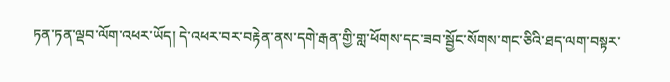ཏན་ཏན་ལྡབ་ལོག་འཕར་ཡོད། དེ་འཕར་བར་བརྟེན་ནས་དགེ་རྒན་གྱི་གླ་ཕོགས་དང་ཟབ་སྦྱོང་སོགས་གང་ཅིའི་ཐད་ལག་བསྟར་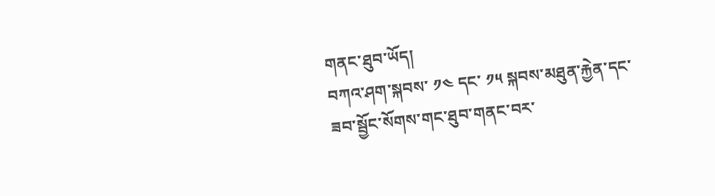གནང་ཐུབ་ཡོད།
བཀའ་ཤག་སྐབས་ ༡༤ དང་ ༡༥ སྐབས་མཐུན་རྐྱེན་དང་ཟབ་སྦྱོང་སོགས་གང་ཐུབ་གནང་བར་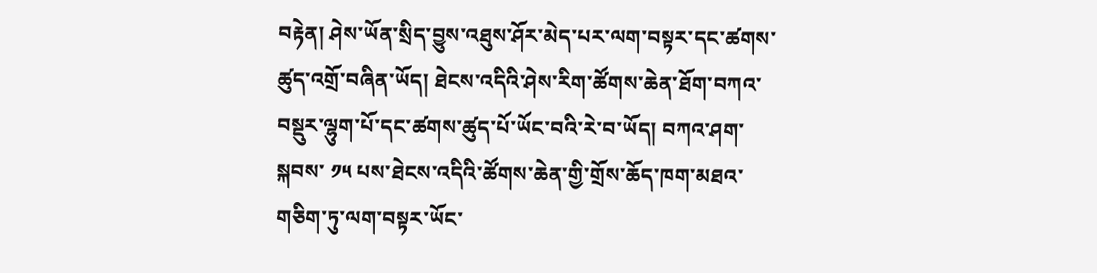བརྟེན། ཤེས་ཡོན་སྲིད་བྱུས་འཐུས་ཤོར་མེད་པར་ལག་བསྟར་དང་ཚགས་ཚུད་འགྲོ་བཞིན་ཡོད། ཐེངས་འདིའི་ཤེས་རིག་ཚོགས་ཆེན་ཐོག་བཀའ་བསྡུར་ལྷུག་པོ་དང་ཚགས་ཚུད་པོ་ཡོང་བའི་རེ་བ་ཡོད། བཀའ་ཤག་སྐབས་ ༡༥ པས་ཐེངས་འདིའི་ཚོགས་ཆེན་གྱི་གྲོས་ཆོད་ཁག་མཐའ་གཅིག་ཏུ་ལག་བསྟར་ཡོང་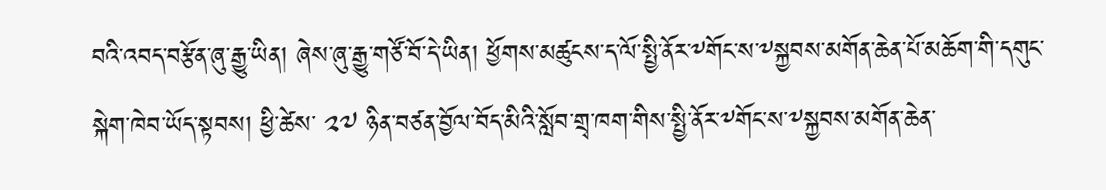བའི་འབད་བརྩོན་ཞུ་རྒྱུ་ཡིན། ཞེས་ཞུ་རྒྱུ་གཙོ་བོ་དེ་ཡིན། ཕྱོགས་མཚུངས་ད་ལོ་སྤྱི་ནོར་༸གོང་ས་༸སྐྱབས་མགོན་ཆེན་པོ་མཆོག་གི་དགུང་སྐེག་ཁེབ་ཡོད་སྟབས། ཕྱི་ཚེས་ ༢༧ ཉིན་བཙན་བྱོལ་བོད་མིའི་སློབ་གྲྭ་ཁག་གིས་སྤྱི་ནོར་༸གོང་ས་༸སྐྱབས་མགོན་ཆེན་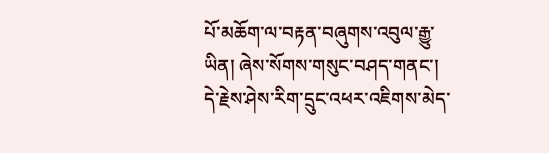པོ་མཆོག་ལ་བརྟན་བཞུགས་འབུལ་རྒྱུ་ཡིན། ཞེས་སོགས་གསུང་བཤད་གནང་། དེ་རྗེས་ཤེས་རིག་དྲུང་འཕར་འཇིགས་མེད་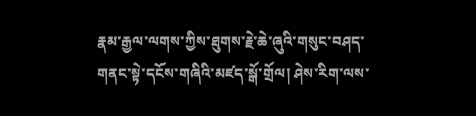རྣམ་རྒྱལ་ལགས་ཀྱིས་ཐུགས་རྗེ་ཆེ་ཞུའི་གསུང་བཤད་གནང་སྟེ་དངོས་གཞིའི་མཛད་སྒོ་གྲོལ། ཤེས་རིག་ལས་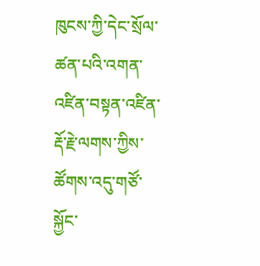ཁུངས་ཀྱི་དེང་སྲོལ་ཚན་པའི་འགན་འཛིན་བསྟན་འཛིན་རྡོ་རྗེ་ལགས་ཀྱིས་ཚོགས་འདུ་གཙོ་སྐྱོང་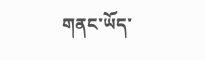གནང་ཡོད་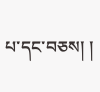པ་དང་བཅས། །